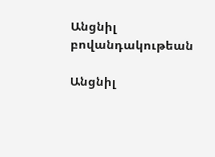Անցնիլ բովանդակութեան

Անցնիլ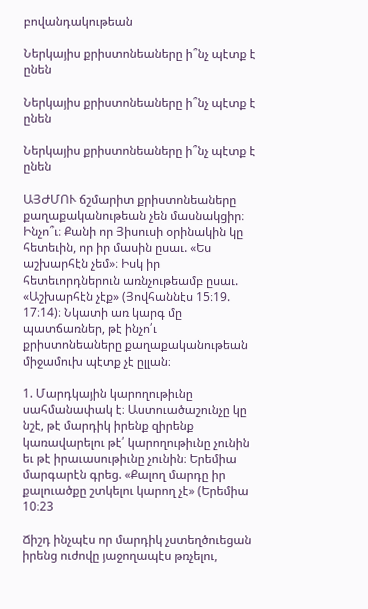բովանդակութեան

Ներկայիս քրիստոնեաները ի՞նչ պէտք է ընեն

Ներկայիս քրիստոնեաները ի՞նչ պէտք է ընեն

Ներկայիս քրիստոնեաները ի՞նչ պէտք է ընեն

ԱՅԺՄՈՒ ճշմարիտ քրիստոնեաները քաղաքականութեան չեն մասնակցիր։ Ինչո՞ւ։ Քանի որ Յիսուսի օրինակին կը հետեւին, որ իր մասին ըսաւ. «Ես աշխարհէն չեմ»։ Իսկ իր հետեւորդներուն առնչութեամբ ըսաւ. «Աշխարհէն չէք» (Յովհաննէս 15։19. 17։14)։ Նկատի առ կարգ մը պատճառներ, թէ ինչո՛ւ քրիստոնեաները քաղաքականութեան միջամուխ պէտք չէ ըլլան։

1. Մարդկային կարողութիւնը սահմանափակ է։ Աստուածաշունչը կը նշէ, թէ մարդիկ իրենք զիրենք կառավարելու թէ՛ կարողութիւնը չունին եւ թէ իրաւասութիւնը չունին։ Երեմիա մարգարէն գրեց. «Քալող մարդը իր քալուածքը շտկելու կարող չէ» (Երեմիա 10։23

Ճիշդ ինչպէս որ մարդիկ չստեղծուեցան իրենց ուժովը յաջողապէս թռչելու,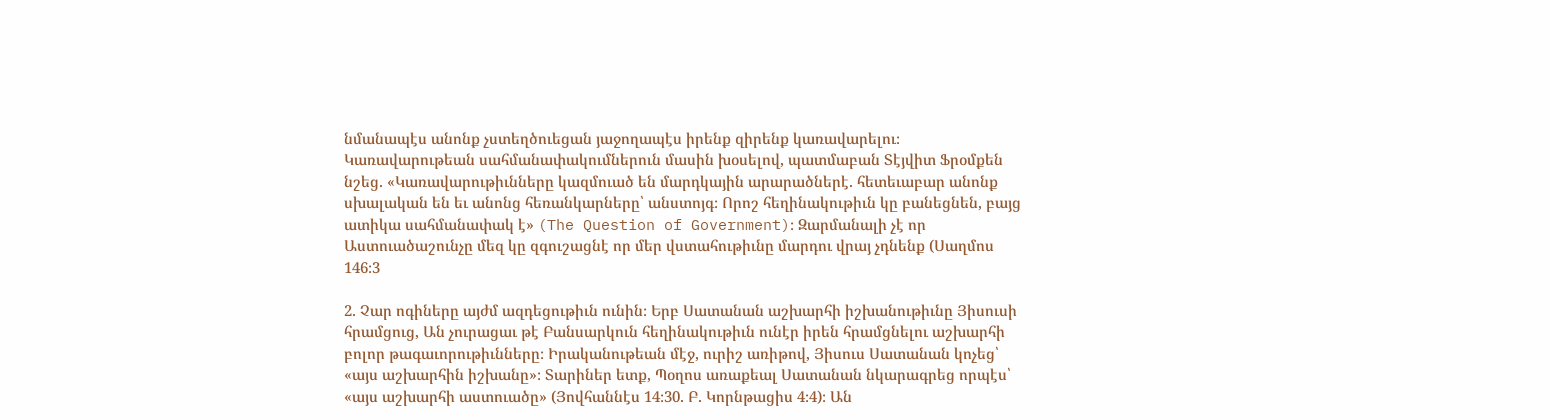նմանապէս անոնք չստեղծուեցան յաջողապէս իրենք զիրենք կառավարելու։ Կառավարութեան սահմանափակումներուն մասին խօսելով, պատմաբան Տէյվիտ Ֆրօմքեն նշեց. «Կառավարութիւնները կազմուած են մարդկային արարածներէ. հետեւաբար անոնք սխալական են եւ անոնց հեռանկարները՝ անստոյգ։ Որոշ հեղինակութիւն կը բանեցնեն, բայց ատիկա սահմանափակ է» (The Question of Government)։ Զարմանալի չէ որ Աստուածաշունչը մեզ կը զգուշացնէ որ մեր վստահութիւնը մարդու վրայ չդնենք (Սաղմոս 146։3

2. Չար ոգիները այժմ ազդեցութիւն ունին։ Երբ Սատանան աշխարհի իշխանութիւնը Յիսուսի հրամցուց, Ան չուրացաւ թէ Բանսարկուն հեղինակութիւն ունէր իրեն հրամցնելու աշխարհի բոլոր թագաւորութիւնները։ Իրականութեան մէջ, ուրիշ առիթով, Յիսուս Սատանան կոչեց՝ «այս աշխարհին իշխանը»։ Տարիներ ետք, Պօղոս առաքեալ Սատանան նկարագրեց որպէս՝ «այս աշխարհի աստուածը» (Յովհաննէս 14։30. Բ. Կորնթացիս 4։4)։ Ան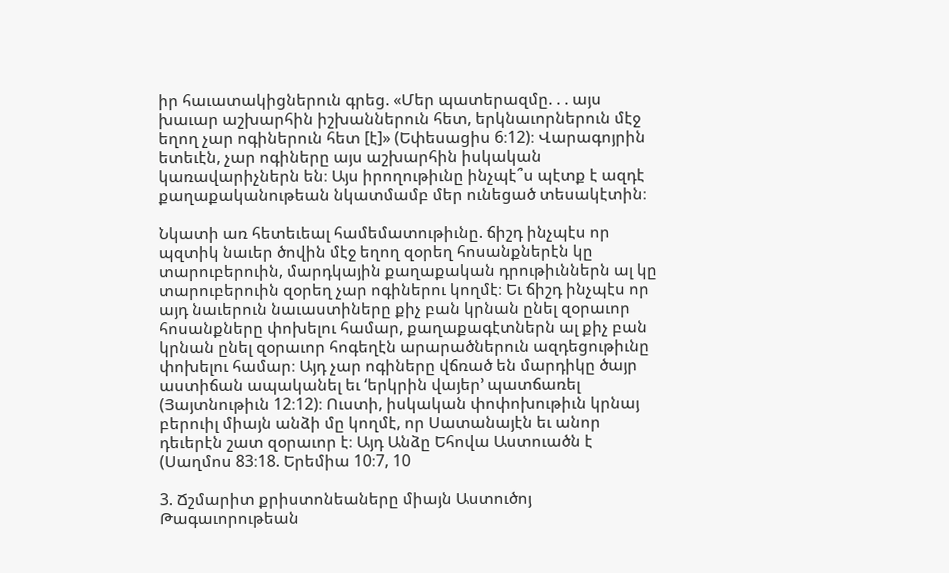իր հաւատակիցներուն գրեց. «Մեր պատերազմը. . . այս խաւար աշխարհին իշխաններուն հետ, երկնաւորներուն մէջ եղող չար ոգիներուն հետ [է]» (Եփեսացիս 6։12)։ Վարագոյրին ետեւէն, չար ոգիները այս աշխարհին իսկական կառավարիչներն են։ Այս իրողութիւնը ինչպէ՞ս պէտք է ազդէ քաղաքականութեան նկատմամբ մեր ունեցած տեսակէտին։

Նկատի առ հետեւեալ համեմատութիւնը. ճիշդ ինչպէս որ պզտիկ նաւեր ծովին մէջ եղող զօրեղ հոսանքներէն կը տարուբերուին, մարդկային քաղաքական դրութիւններն ալ կը տարուբերուին զօրեղ չար ոգիներու կողմէ։ Եւ ճիշդ ինչպէս որ այդ նաւերուն նաւաստիները քիչ բան կրնան ընել զօրաւոր հոսանքները փոխելու համար, քաղաքագէտներն ալ քիչ բան կրնան ընել զօրաւոր հոգեղէն արարածներուն ազդեցութիւնը փոխելու համար։ Այդ չար ոգիները վճռած են մարդիկը ծայր աստիճան ապականել եւ ‘երկրին վայեր’ պատճառել (Յայտնութիւն 12։12)։ Ուստի, իսկական փոփոխութիւն կրնայ բերուիլ միայն անձի մը կողմէ, որ Սատանայէն եւ անոր դեւերէն շատ զօրաւոր է։ Այդ Անձը Եհովա Աստուածն է (Սաղմոս 83։18. Երեմիա 10։7, 10

3. Ճշմարիտ քրիստոնեաները միայն Աստուծոյ Թագաւորութեան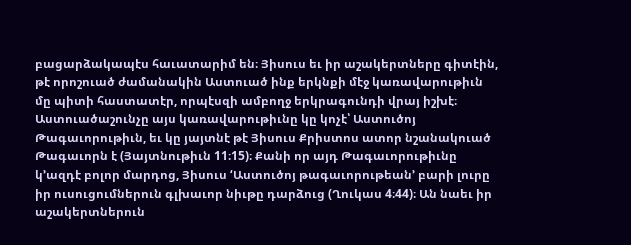բացարձակապէս հաւատարիմ են։ Յիսուս եւ իր աշակերտները գիտէին, թէ որոշուած ժամանակին Աստուած ինք երկնքի մէջ կառավարութիւն մը պիտի հաստատէր, որպէսզի ամբողջ երկրագունդի վրայ իշխէ։ Աստուածաշունչը այս կառավարութիւնը կը կոչէ՝ Աստուծոյ Թագաւորութիւն, եւ կը յայտնէ թէ Յիսուս Քրիստոս ատոր նշանակուած Թագաւորն է (Յայտնութիւն 11։15)։ Քանի որ այդ Թագաւորութիւնը կ’ազդէ բոլոր մարդոց, Յիսուս ‘Աստուծոյ թագաւորութեան’ բարի լուրը իր ուսուցումներուն գլխաւոր նիւթը դարձուց (Ղուկաս 4։44)։ Ան նաեւ իր աշակերտներուն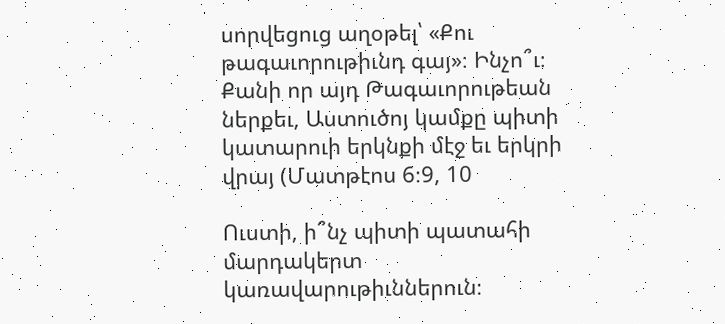սորվեցուց աղօթել՝ «Քու թագաւորութիւնդ գայ»։ Ինչո՞ւ։ Քանի որ այդ Թագաւորութեան ներքեւ, Աստուծոյ կամքը պիտի կատարուի երկնքի մէջ եւ երկրի վրայ (Մատթէոս 6։9, 10

Ուստի, ի՞նչ պիտի պատահի մարդակերտ կառավարութիւններուն։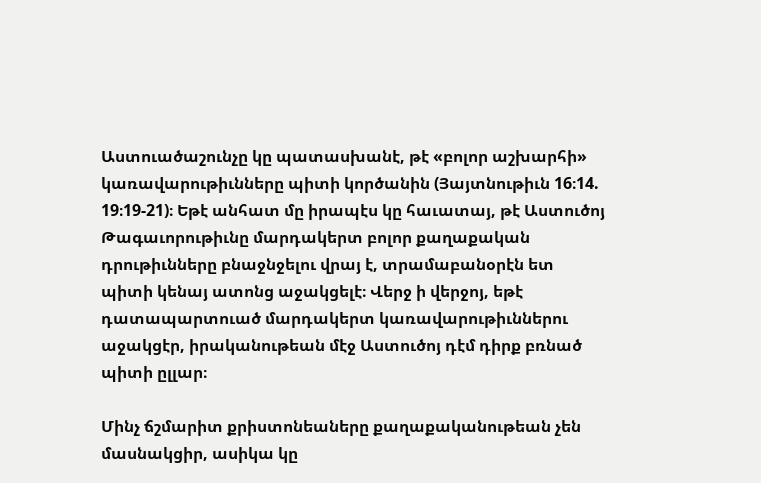Աստուածաշունչը կը պատասխանէ, թէ «բոլոր աշխարհի» կառավարութիւնները պիտի կործանին (Յայտնութիւն 16։14. 19։19-21)։ Եթէ անհատ մը իրապէս կը հաւատայ, թէ Աստուծոյ Թագաւորութիւնը մարդակերտ բոլոր քաղաքական դրութիւնները բնաջնջելու վրայ է, տրամաբանօրէն ետ պիտի կենայ ատոնց աջակցելէ։ Վերջ ի վերջոյ, եթէ դատապարտուած մարդակերտ կառավարութիւններու աջակցէր, իրականութեան մէջ Աստուծոյ դէմ դիրք բռնած պիտի ըլլար։

Մինչ ճշմարիտ քրիստոնեաները քաղաքականութեան չեն մասնակցիր, ասիկա կը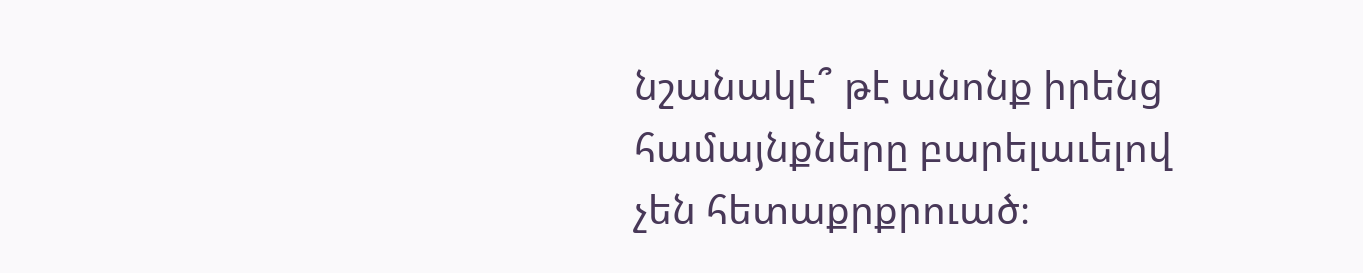նշանակէ՞ թէ անոնք իրենց համայնքները բարելաւելով չեն հետաքրքրուած։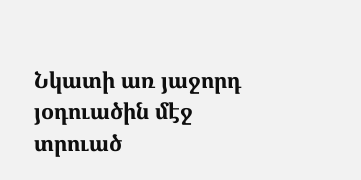Նկատի առ յաջորդ յօդուածին մէջ տրուած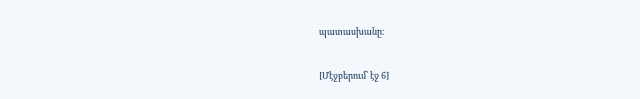պատասխանը։

[Մէջբերում՝ էջ 6]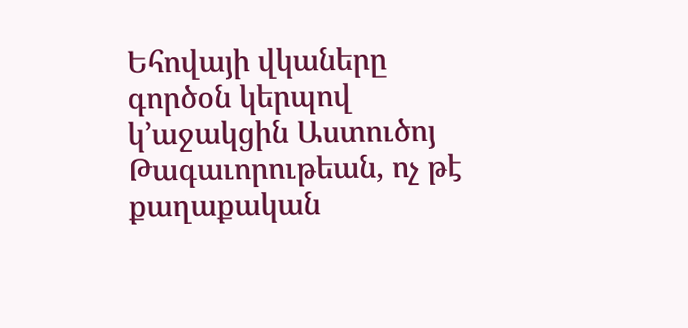Եհովայի վկաները գործօն կերպով կ’աջակցին Աստուծոյ Թագաւորութեան, ոչ թէ քաղաքական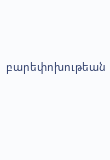բարեփոխութեան